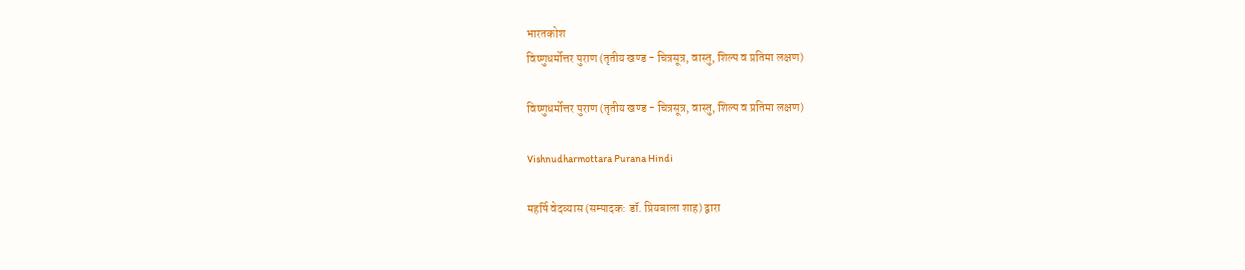भारतकोश
विष्णुधर्मोत्तर पुराण (तृतीय खण्ड - चित्रसूत्र, वास्तु, शिल्प व प्रतिमा लक्षण)

विष्णुधर्मोत्तर पुराण (तृतीय खण्ड - चित्रसूत्र, वास्तु, शिल्प व प्रतिमा लक्षण)

Vishnudharmottara Purana Hindi

महर्षि वेदव्यास (सम्पादक: डॉ. प्रियबाला शाह) द्वारा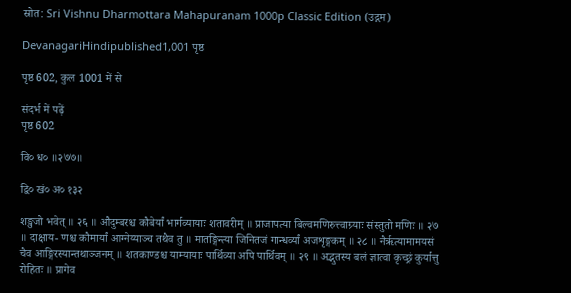स्रोत: Sri Vishnu Dharmottara Mahapuranam 1000p Classic Edition (उद्गम)

DevanagariHindipublished1,001 पृष्ठ

पृष्ठ 602, कुल 1001 में से

संदर्भ में पढ़ें
पृष्ठ 602

वि० ध० ॥२७७॥

द्वि० खं० अ० १३२

शङ्खजो भवेत् ॥ २६ ॥ औदुम्बरश्च कौबेर्यां भार्गव्यायाः शतावरीम् ॥ प्राजापत्या बिल्वमणिरुत्त्वाग्र्याः संस्तुतो मणिः ॥ २७ ॥ दाक्षाय- णश्च कौमार्यां आग्नेय्याञ्च तथैव तु ॥ मातङ्गिन्त्या जिनितजं गान्धर्व्यां अजशृङ्गकम् ॥ २८ ॥ नैर्ऋत्यामामयसं चैव आङ्गिरस्यान्तथाञ्जनम् ॥ शतकाण्डश्च याम्यायाः पार्थिव्या अपि पार्थिवम् ॥ २९ ॥ अद्भुतस्य बलं ज्ञात्वा कृच्छ्रं कुर्यात्तु रोहितः ॥ प्रागेव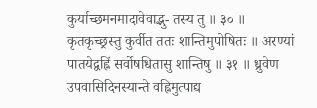कुर्याच्छमनमादावेवाद्भु- तस्य तु ॥ ३० ॥ कृतकृच्छ्रस्तु कुर्वीत ततः शान्तिमुपोषितः ॥ अरण्यां पातयेद्वह्निं सर्वोषधितासु शान्तिषु ॥ ३१ ॥ ध्रुवेण उपवासिदिनस्यान्ते वह्निमुत्पाद्य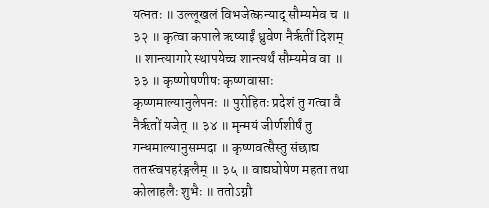यत्नतः ॥ उल्लूखलं विभजेत्कन्याद् सौम्यमेव च ॥ ३२ ॥ कृत्वा कपाले ऋष्याईं ध्रुवेण नैर्ऋतीं दिशम् ॥ शान्त्यागारे स्थापयेच्च शान्त्यर्थं सौम्यमेव वा ॥ ३३ ॥ कृष्णोषणीषः कृष्णवासाः कृष्णमाल्यानुलेपनः ॥ पुरोहितः प्रदेशं तु गत्वा वै नैर्ऋतों यजेत् ॥ ३४ ॥ मृन्मयं जीर्णशीर्षं तु गन्धमाल्यानुसम्पदा ॥ कृष्णवत्सैस्तु संछाद्य ततस्त्वपहरंङ्गलैम् ॥ ३५ ॥ वाद्यघोषेण महता तथा कोलाहलैः शुभैः ॥ ततोऽग्नौ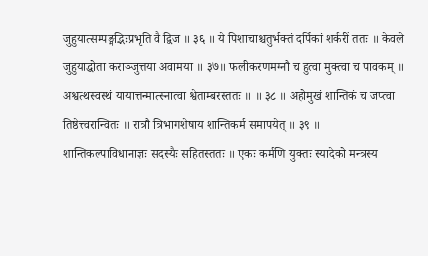जुहुयात्सम्पङ्मद्भिःप्रभृति वै द्विज ॥ ३६ ॥ ये पिशाचाश्चतुर्भक्तं दर्पिकां शर्करीं ततः ॥ केवले जुहुयाद्धोता कराञ्जुत्तया अवामया ॥ ३७॥ फलीकरणमग्नौ च हुत्वा मुक्त्वा च पावकम् ॥ अश्वत्थस्वस्थं यायात्तन्मात्स्नात्वा श्वेताम्बरस्ततः ॥ ॥ ३८ ॥ अहोमुखं शान्तिकं च जप्त्वा तिष्ठेत्त्वरान्वितः ॥ रात्रौ त्रिभागशेषाय शान्तिकर्म समापयेत् ॥ ३९ ॥ शान्तिकल्पाविधानाज्ञः सदस्यैः सहितस्ततः ॥ एकः कर्मणि युक्तः स्यादेको मन्त्रस्य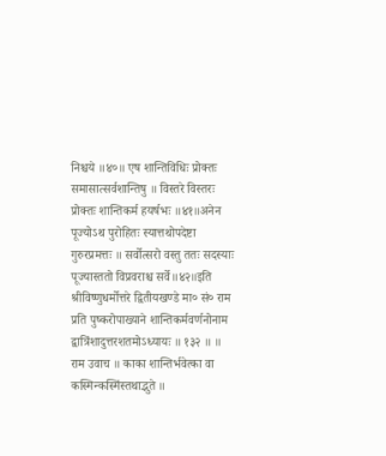निश्चये ॥४०॥ एष शान्तिविधिः प्रोक्तः समासात्सर्वशान्तिषु ॥ विस्तरे विस्तरः प्रोक्तः शान्तिकर्म हयर्षभः ॥४१॥अनेन पूज्योऽथ पुरोहितः स्यात्तथोपदेष्टा गुरुरप्रमत्तः ॥ सर्वोत्सरो वस्तु ततः सदस्याः पूज्यास्ततो विप्रवराश्च सर्वे॥४२॥इति श्रीविष्णुधर्मोत्तरे द्वितीयखण्डे मा० सं० राम प्रति पुष्करोपाख्याने शान्तिकर्मवर्णनोनाम द्वात्रिंशादुत्तरशतमोऽध्यायः ॥ १३२ ॥ ॥ राम उवाच ॥ काका शान्तिर्भवेत्का वा कस्मिन्कस्मिंस्तथाद्भुते ॥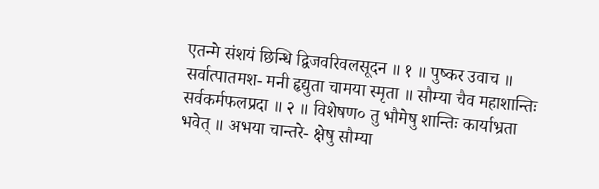एतन्मे संशयं छिन्धि द्विजवरिवलसूदन ॥ १ ॥ पुष्कर उवाच ॥ सर्वात्पातमश- मनी हृद्युता चामया स्मृता ॥ सौम्या चैव महाशान्तिः सर्वकर्मफलप्रदा ॥ २ ॥ विशेषण० तु भौमेषु शान्तिः कार्याभ्रता भवेत् ॥ अभया चान्तरे- क्षेषु सौम्या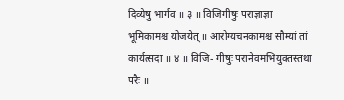दिव्येषु भार्गव ॥ ३ ॥ विजिगीषुः पराज्ञाज्ञा भूमिकामश्च योजयेत् ॥ आरोग्यचनकामश्च सौम्यां तां कार्यत्सदा ॥ ४ ॥ विजि- गीषुः परानेवमभियुक्तस्तथा परैः ॥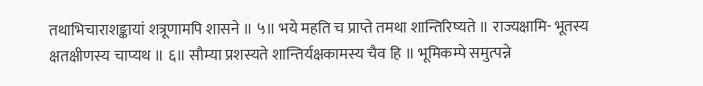तथाभिचाराशङ्कायां शत्रूणामपि शासने ॥ ५॥ भये महति च प्राप्ते तमथा शान्तिरिष्यते ॥ राज्यक्षामि- भूतस्य क्षतक्षीणस्य चाप्यथ ॥ ६॥ सौम्या प्रशस्यते शान्तिर्यक्षकामस्य चैव हि ॥ भूमिकम्पे समुत्पन्ने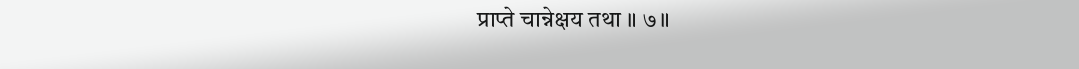प्राप्ते चान्नेक्षय तथा ॥ ७॥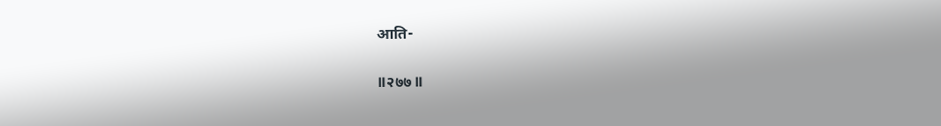आति-

॥२७७॥